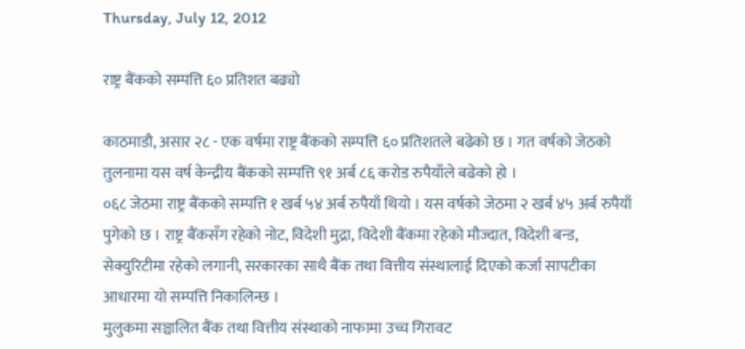Thursday, July 12, 2012

राष्ट्र बैंकको सम्पत्ति ६० प्रतिशत बढ्यो

काठमाडौ, असार २८ - एक वर्षमा राष्ट्र बैंकको सम्पत्ति ६० प्रतिशतले बढेको छ । गत वर्षको जेठको तुलनामा यस वर्ष केन्द्रीय बैंकको सम्पत्ति ९१ अर्ब ८६ करोड रुपैयाँले बढेको हो ।
०६८ जेठमा राष्ट्र बैंकको सम्पत्ति १ खर्ब ५४ अर्ब रुपैयाँ थियो । यस वर्षको जेठमा २ खर्ब ४५ अर्ब रुपैयाँ पुगेको छ । राष्ट्र बैंकसँग रहेको नोट, विदेशी मुद्रा, विदेशी बैंकमा रहेको मौज्दात, विदेशी बन्ड, सेक्युरिटीमा रहेको लगानी, सरकारका साथै बैंक तथा वित्तीय संस्थालाई दिएको कर्जा सापटीका आधारमा यो सम्पत्ति निकालिन्छ ।
मुलुकमा सञ्चालित बैंक तथा वित्तीय संस्थाको नाफामा उच्च गिरावट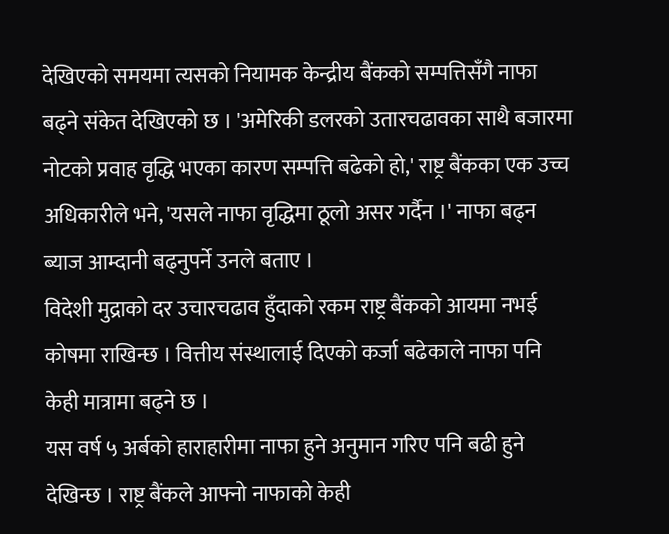देखिएको समयमा त्यसको नियामक केन्द्रीय बैंकको सम्पत्तिसँगै नाफा बढ्ने संकेत देखिएको छ । 'अमेरिकी डलरको उतारचढावका साथै बजारमा नोटको प्रवाह वृद्धि भएका कारण सम्पत्ति बढेको हो,' राष्ट्र बैंकका एक उच्च अधिकारीले भने, 'यसले नाफा वृद्धिमा ठूलो असर गर्दैन ।' नाफा बढ्न ब्याज आम्दानी बढ्नुपर्ने उनले बताए ।
विदेशी मुद्राको दर उचारचढाव हुँदाको रकम राष्ट्र बैंकको आयमा नभई कोषमा राखिन्छ । वित्तीय संस्थालाई दिएको कर्जा बढेकाले नाफा पनि केही मात्रामा बढ्ने छ ।
यस वर्ष ५ अर्बको हाराहारीमा नाफा हुने अनुमान गरिए पनि बढी हुने देखिन्छ । राष्ट्र बैंकले आफ्नो नाफाको केही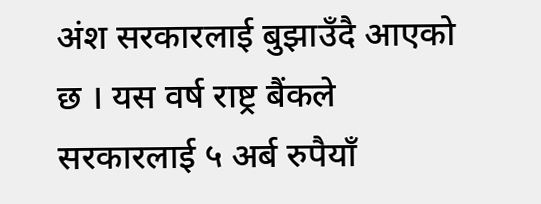अंश सरकारलाई बुझाउँदै आएको छ । यस वर्ष राष्ट्र बैंकले सरकारलाई ५ अर्ब रुपैयाँ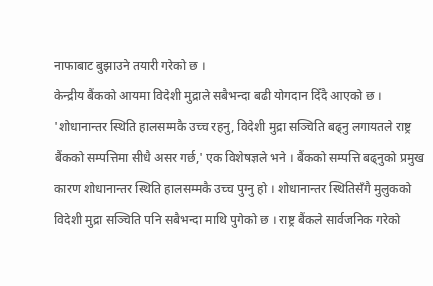नाफाबाट बुझाउने तयारी गरेको छ ।
केन्द्रीय बैंकको आयमा विदेशी मुद्राले सबैभन्दा बढी योगदान दिँदै आएको छ । 'शोधानान्तर स्थिति हालसम्मकै उच्च रहनु, विदेशी मुद्रा सञ्चिति बढ्नु लगायतले राष्ट्र बैंकको सम्पत्तिमा सीधै असर गर्छ,' एक विशेषज्ञले भने । बैंकको सम्पत्ति बढ्नुको प्रमुख कारण शोधानान्तर स्थिति हालसम्मकै उच्च पुग्नु हो । शोधानान्तर स्थितिसँगै मुलुकको विदेशी मुद्रा सञ्चिति पनि सबैभन्दा माथि पुगेको छ । राष्ट्र बैंकले सार्वजनिक गरेको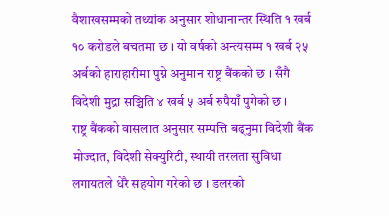वैशाखसम्मको तथ्यांक अनुसार शोधानान्तर स्थिति १ खर्ब १० करोडले बचतमा छ । यो वर्षको अन्त्यसम्म १ खर्ब २५ अर्बको हाराहारीमा पुग्ने अनुमान राष्ट्र बैंकको छ । सँगै विदेशी मुद्रा सञ्चिति ४ खर्ब ५ अर्ब रुपैयाँ पुगेको छ ।
राष्ट्र बैंकको वासलात अनुसार सम्पत्ति बढ्नुमा विदेशी बैंक मोज्दात, विदेशी सेक्युरिटी, स्थायी तरलता सुविधा लगायतले धेरै सहयोग गरेको छ । डलरको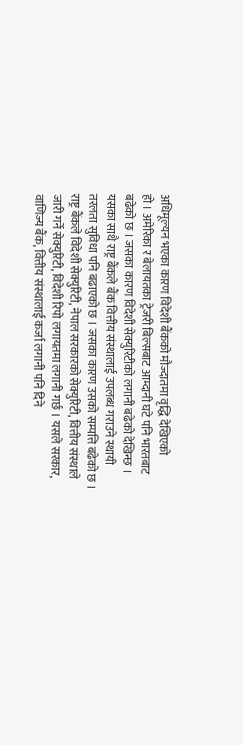अधिमूल्यन भएका कारण विदेशी बैंकको मौज्दातमा वृद्धि देखिएको
हो । अमेरिका र बेलायतका ट्रेजरी बिल्सबाट आम्दानी घटे पनि भारतबाट बढेको छ । जसका कारण विदेशी सेक्युरिटीको लगानी बढेको देखिन्छ । यसका साथै राष्ट्र बैंकले बैंक वित्तीय संस्थालाई उपलब्ध गराउने स्थायी तरलता सुविधा पनि बढाएको छ । जसका कारण उसको सम्पत्ति बढेको छ ।
राष्ट्र बैंकले विदेशी सेक्युरिटी, नेपाल सरकारको सेक्युरिटी, वित्तीय संस्थाले जारी गर्ने सेक्युरिटी, विदेशी रिपो लगायतमा लगानी गर्छ । यसले सरकार, वाणिज्य बैंक, वित्तीय संस्थालाई कर्जा लगानी पनि दिने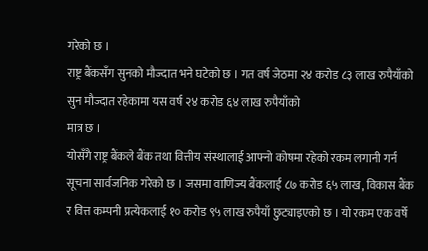गरेको छ ।
राष्ट्र बैंकसँग सुनको मौज्दात भने घटेको छ । गत वर्ष जेठमा २४ करोड ८३ लाख रुपैयाँको सुन मौज्दात रहेकामा यस वर्ष २४ करोड ६४ लाख रुपैयाँको
मात्र छ ।
योसँगै राष्ट्र बैंकले बैंक तथा वित्तीय संस्थालाई आफ्नो कोषमा रहेको रकम लगानी गर्न सूचना सार्वजनिक गरेको छ । जसमा वाणिज्य बैंकलाई ८७ करोड ६५ लाख, विकास बैंक र वित्त कम्पनी प्रत्येकलाई १० करोड ९५ लाख रुपैयाँ छुट्याइएको छ । यो रकम एक वर्षे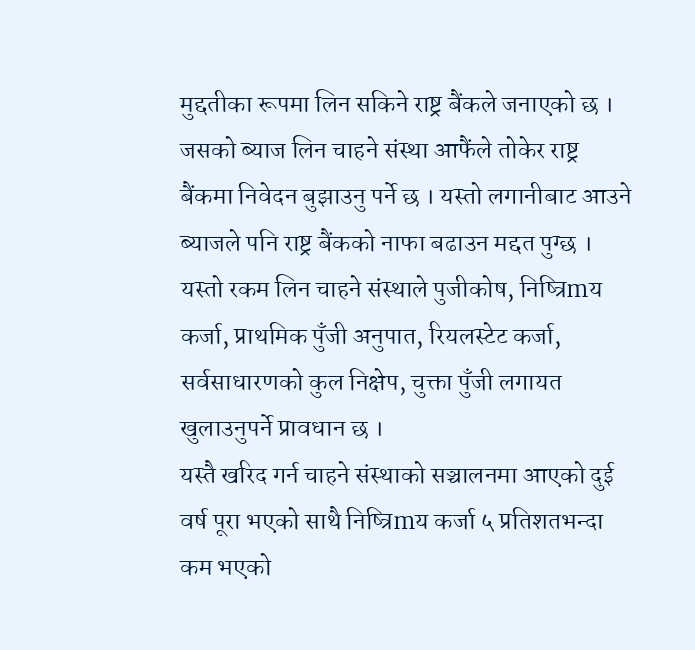मुद्दतीका रूपमा लिन सकिने राष्ट्र बैंकले जनाएको छ । जसको ब्याज लिन चाहने संस्था आफैंले तोकेर राष्ट्र बैंकमा निवेदन बुझाउनु पर्ने छ । यस्तो लगानीबाट आउने ब्याजले पनि राष्ट्र बैंकको नाफा बढाउन मद्दत पुग्छ । यस्तो रकम लिन चाहने संस्थाले पुजीकोष, निष्त्रिmय कर्जा, प्राथमिक पुँजी अनुपात, रियलस्टेट कर्जा, सर्वसाधारणको कुल निक्षेप, चुक्ता पुँजी लगायत खुलाउनुपर्ने प्रावधान छ ।
यस्तै खरिद गर्न चाहने संस्थाको सञ्चालनमा आएको दुई वर्ष पूरा भएको साथै निष्त्रिmय कर्जा ५ प्रतिशतभन्दा कम भएको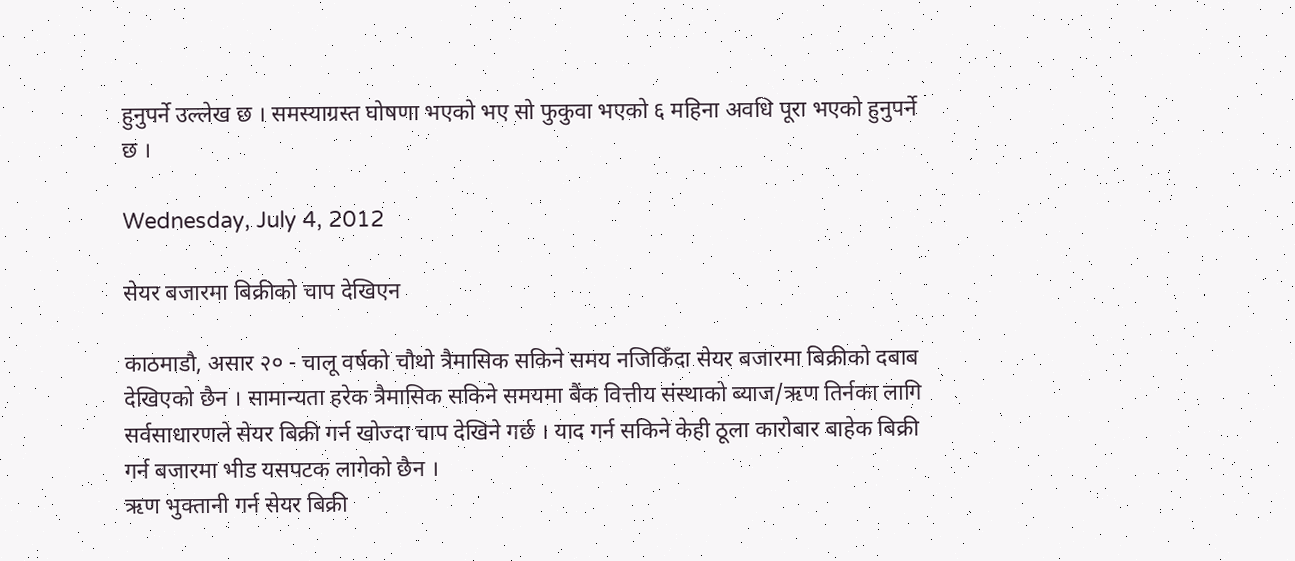हुनुपर्ने उल्लेख छ । समस्याग्रस्त घोषणा भएको भए सो फुकुवा भएको ६ महिना अवधि पूरा भएको हुनुपर्ने छ ।

Wednesday, July 4, 2012

सेयर बजारमा बिक्रीको चाप देखिएन

काठमाडौ, असार २० - चालू वर्षको चौथो त्रैमासिक सकिने समय नजिकिँदा सेयर बजारमा बिक्रीको दबाब देखिएको छैन । सामान्यता हरेक त्रैमासिक सकिने समयमा बैंक वित्तीय संस्थाको ब्याज/ऋण तिर्नका लागि सर्वसाधारणले सेयर बिक्री गर्न खोज्दा चाप देखिने गर्छ । याद गर्न सकिने केही ठूला कारोबार बाहेक बिक्री गर्न बजारमा भीड यसपटक लागेको छैन ।
ऋण भुक्तानी गर्न सेयर बिक्री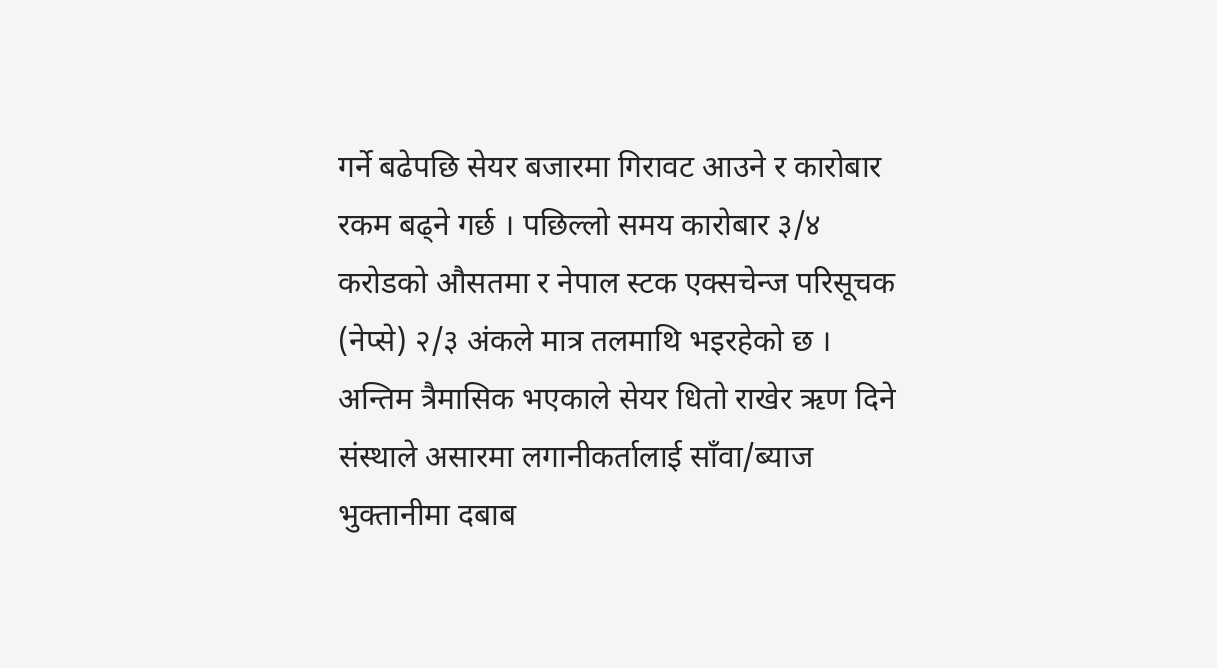गर्ने बढेपछि सेयर बजारमा गिरावट आउने र कारोबार रकम बढ्ने गर्छ । पछिल्लो समय कारोबार ३/४ करोडको औसतमा र नेपाल स्टक एक्सचेन्ज परिसूचक (नेप्से) २/३ अंकले मात्र तलमाथि भइरहेको छ । अन्तिम त्रैमासिक भएकाले सेयर धितो राखेर ऋण दिने संस्थाले असारमा लगानीकर्तालाई साँवा/ब्याज भुक्तानीमा दबाब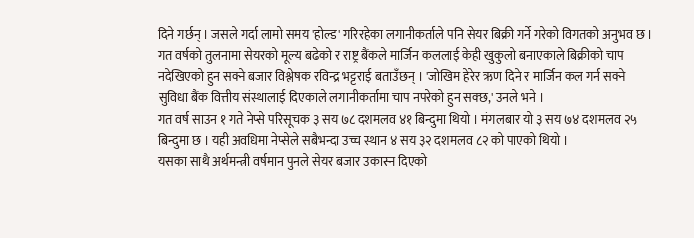दिने गर्छन् । जसले गर्दा लामो समय 'होल्ड' गरिरहेका लगानीकर्ताले पनि सेयर बिक्री गर्ने गरेको विगतको अनुभव छ ।
गत वर्षको तुलनामा सेयरको मूल्य बढेको र राष्ट्र बैंकले मार्जिन कललाई केही खुकुलो बनाएकाले बिक्रीको चाप नदेखिएको हुन सक्ने बजार विश्लेषक रविन्द्र भट्टराई बताउँछन् । 'जोखिम हेरेर ऋण दिने र मार्जिन कल गर्न सक्ने सुविधा बैंक वित्तीय संस्थालाई दिएकाले लगानीकर्तामा चाप नपरेको हुन सक्छ,' उनले भने ।
गत वर्ष साउन १ गते नेप्से परिसूचक ३ सय ७८ दशमलव ४१ बिन्दुमा थियो । मंगलबार यो ३ सय ७४ दशमलव २५ बिन्दुमा छ । यही अवधिमा नेप्सेले सबैभन्दा उच्च स्थान ४ सय ३२ दशमलव ८२ को पाएको थियो ।
यसका साथै अर्थमन्त्री वर्षमान पुनले सेयर बजार उकास्न दिएको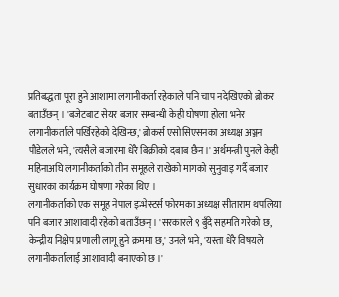प्रतिबद्धता पूरा हुने आशामा लगानीकर्ता रहेकाले पनि चाप नदेखिएको ब्रोकर बताउँछन् । 'बजेटबाट सेयर बजार सम्बन्धी केही घोषणा होला भनेर लगानीकर्ताले पर्खिरहेको देखिन्छ,' ब्रोकर्स एसोसिएसनका अध्यक्ष अञ्जन पौडेलले भने, 'त्यसैले बजारमा धेरै बिक्रीको दबाब छैन ।' अर्थमन्त्री पुनले केही महिनाअघि लगानीकर्ताको तीन समूहले राखेको मागको सुनुवाइ गर्दै बजार सुधारका कार्यक्रम घोषणा गरेका थिए ।
लगानीकर्ताको एक समूह नेपाल इन्भेस्टर्स फोरमका अध्यक्ष सीताराम थपलिया पनि बजार आशावादी रहेको बताउँछन् । 'सरकारले ९ बुँदे सहमति गरेको छ, केन्द्रीय निक्षेप प्रणाली लागू हुने क्रममा छ,' उनले भने, 'यस्ता धेरै विषयले लगानीकर्तालाई आशावादी बनाएको छ ।'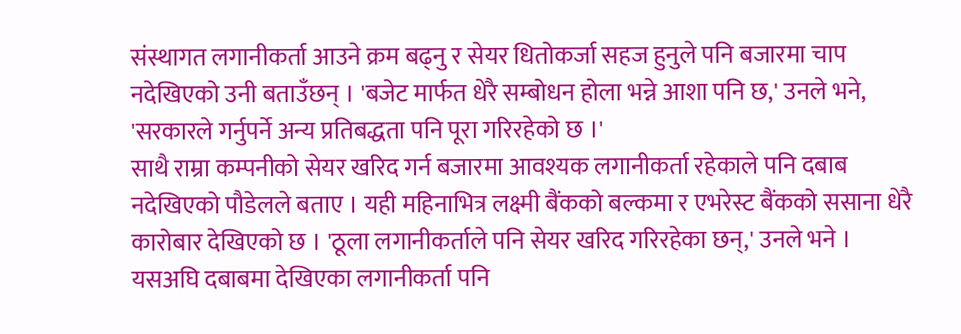संस्थागत लगानीकर्ता आउने क्रम बढ्नु र सेयर धितोकर्जा सहज हुनुले पनि बजारमा चाप नदेखिएको उनी बताउँछन् । 'बजेट मार्फत धेरै सम्बोधन होला भन्ने आशा पनि छ,' उनले भने, 'सरकारले गर्नुपर्ने अन्य प्रतिबद्धता पनि पूरा गरिरहेको छ ।'
साथै राम्रा कम्पनीको सेयर खरिद गर्न बजारमा आवश्यक लगानीकर्ता रहेकाले पनि दबाब नदेखिएको पौडेलले बताए । यही महिनाभित्र लक्ष्मी बैंकको बल्कमा र एभरेस्ट बैंकको ससाना धेरै कारोबार देखिएको छ । 'ठूला लगानीकर्ताले पनि सेयर खरिद गरिरहेका छन्,' उनले भने । यसअघि दबाबमा देखिएका लगानीकर्ता पनि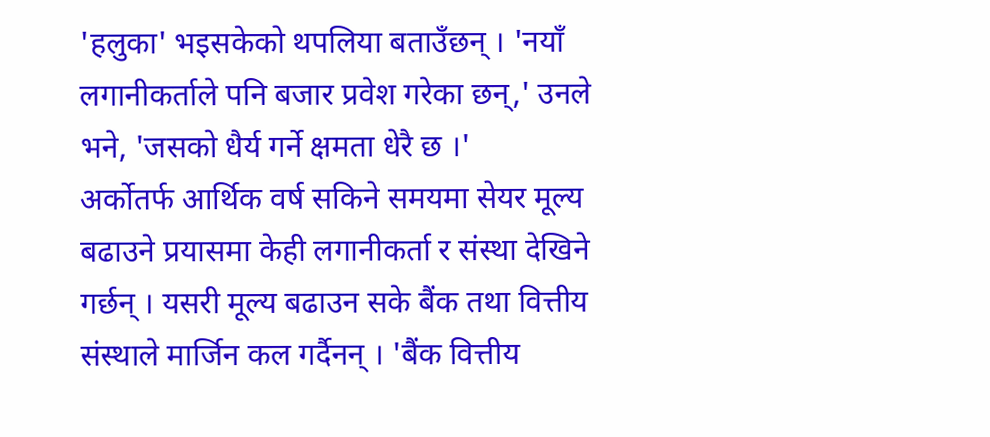'हलुका' भइसकेको थपलिया बताउँछन् । 'नयाँ लगानीकर्ताले पनि बजार प्रवेश गरेका छन्,' उनले भने, 'जसको धैर्य गर्ने क्षमता धेरै छ ।'
अर्कोतर्फ आर्थिक वर्ष सकिने समयमा सेयर मूल्य बढाउने प्रयासमा केही लगानीकर्ता र संस्था देखिने गर्छन् । यसरी मूल्य बढाउन सके बैंक तथा वित्तीय संस्थाले मार्जिन कल गर्दैनन् । 'बैंक वित्तीय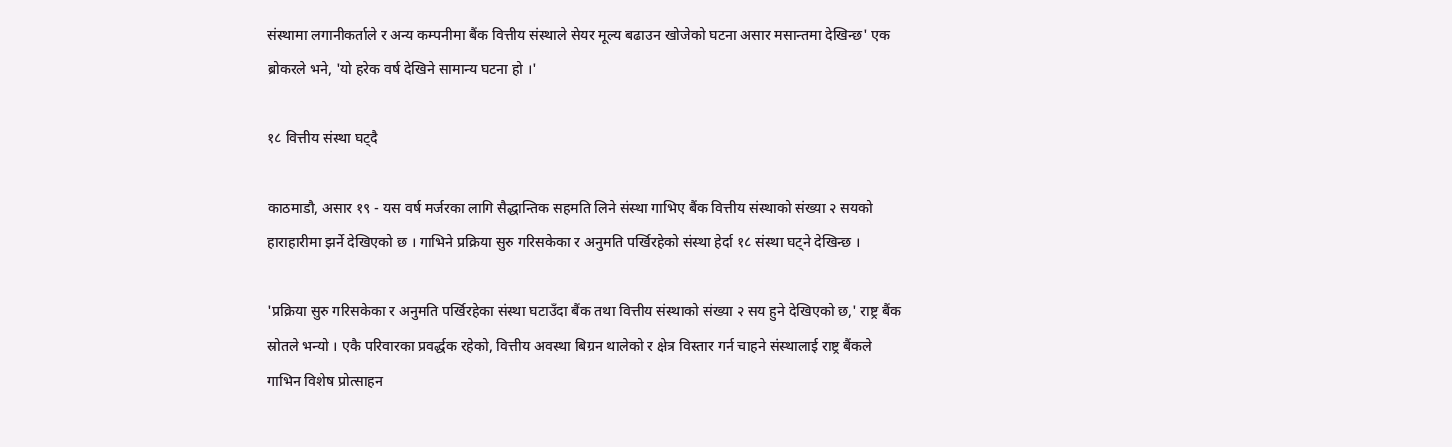संस्थामा लगानीकर्ताले र अन्य कम्पनीमा बैंक वित्तीय संस्थाले सेयर मूल्य बढाउन खोजेको घटना असार मसान्तमा देखिन्छ' एक ब्रोकरले भने, 'यो हरेक वर्ष देखिने सामान्य घटना हो ।'

१८ वित्तीय संस्था घट्दै

काठमाडौ, असार १९ - यस वर्ष मर्जरका लागि सैद्धान्तिक सहमति लिने संस्था गाभिए बैंक वित्तीय संस्थाको संख्या २ सयको हाराहारीमा झर्ने देखिएको छ । गाभिने प्रक्रिया सुरु गरिसकेका र अनुमति पर्खिरहेको संस्था हेर्दा १८ संस्था घट्ने देखिन्छ ।

'प्रक्रिया सुरु गरिसकेका र अनुमति पर्खिरहेका संस्था घटाउँदा बैंक तथा वित्तीय संस्थाको संख्या २ सय हुने देखिएको छ,' राष्ट्र बैंक स्रोतले भन्यो । एकै परिवारका प्रवर्द्धक रहेको, वित्तीय अवस्था बिग्रन थालेको र क्षेत्र विस्तार गर्न चाहने संस्थालाई राष्ट्र बैंकले गाभिन विशेष प्रोत्साहन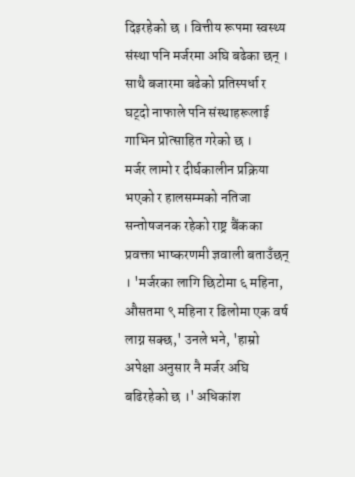दिइरहेको छ । वित्तीय रूपमा स्वस्थ्य संस्था पनि मर्जरमा अघि बढेका छन् । साथै बजारमा बढेको प्रतिस्पर्धा र घट्दो नाफाले पनि संस्थाहरूलाई गाभिन प्रोत्साहित गरेको छ ।
मर्जर लामो र दीर्घकालीन प्रक्रिया भएको र हालसम्मको नतिजा सन्तोषजनक रहेको राष्ट्र बैंकका प्रवक्ता भाष्करणमी ज्ञवाली बताउँछन् । 'मर्जरका लागि छिटोमा ६ महिना, औसतमा ९ महिना र ढिलोमा एक वर्ष लाग्न सक्छ,' उनले भने, 'हाम्रो अपेक्षा अनुसार नै मर्जर अघि बढिरहेको छ ।' अधिकांश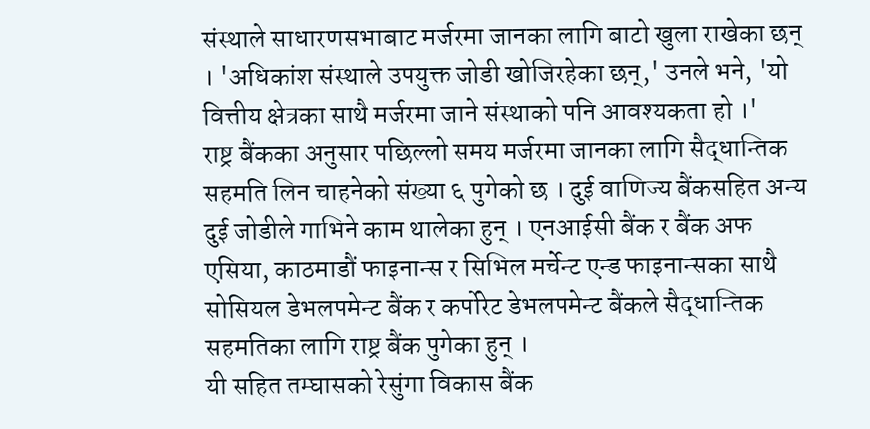संस्थाले साधारणसभाबाट मर्जरमा जानका लागि बाटो खुला राखेका छन् । 'अधिकांश संस्थाले उपयुक्त जोडी खोजिरहेका छन्,' उनले भने, 'यो वित्तीय क्षेत्रका साथै मर्जरमा जाने संस्थाको पनि आवश्यकता हो ।'
राष्ट्र बैंकका अनुसार पछिल्लो समय मर्जरमा जानका लागि सैद्धान्तिक सहमति लिन चाहनेको संख्या ६ पुगेको छ । दुई वाणिज्य बैंकसहित अन्य दुई जोडीले गाभिने काम थालेका हुन् । एनआईसी बैंक र बैंक अफ एसिया, काठमाडौं फाइनान्स र सिभिल मर्चेन्ट एन्ड फाइनान्सका साथै सोसियल डेभलपमेन्ट बैंक र कर्पोरेट डेभलपमेन्ट बैंकले सैद्धान्तिक सहमतिका लागि राष्ट्र बैंक पुगेका हुन् ।
यी सहित तम्घासको रेसुंगा विकास बैंक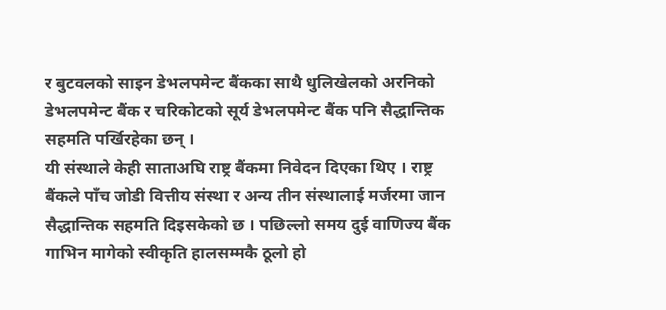र बुटवलको साइन डेभलपमेन्ट बैंकका साथै धुलिखेलको अरनिको डेभलपमेन्ट बैंक र चरिकोटको सूर्य डेभलपमेन्ट बैंक पनि सैद्धान्तिक सहमति पर्खिरहेका छन् ।
यी संस्थाले केही साताअघि राष्ट्र बैंकमा निवेदन दिएका थिए । राष्ट्र बैंकले पाँच जोडी वित्तीय संस्था र अन्य तीन संस्थालाई मर्जरमा जान सैद्धान्तिक सहमति दिइसकेको छ । पछिल्लो समय दुई वाणिज्य बैंक गाभिन मागेको स्वीकृति हालसम्मकै ठूलो हो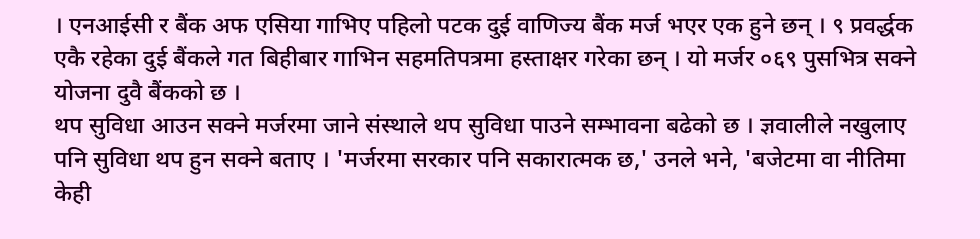। एनआईसी र बैंक अफ एसिया गाभिए पहिलो पटक दुई वाणिज्य बैंक मर्ज भएर एक हुने छन् । ९ प्रवर्द्धक एकै रहेका दुई बैंकले गत बिहीबार गाभिन सहमतिपत्रमा हस्ताक्षर गरेका छन् । यो मर्जर ०६९ पुसभित्र सक्ने योजना दुवै बैंकको छ ।
थप सुविधा आउन सक्ने मर्जरमा जाने संस्थाले थप सुविधा पाउने सम्भावना बढेको छ । ज्ञवालीले नखुलाए पनि सुविधा थप हुन सक्ने बताए । 'मर्जरमा सरकार पनि सकारात्मक छ,' उनले भने, 'बजेटमा वा नीतिमा केही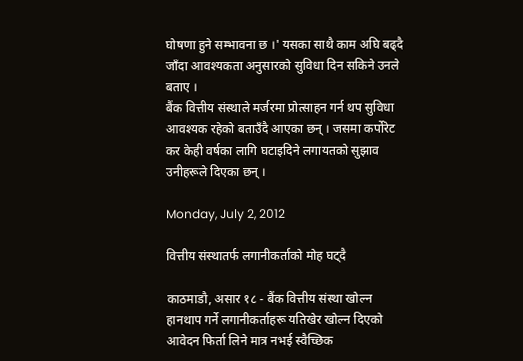घोषणा हुने सम्भावना छ ।' यसका साथै काम अघि बढ्दै जाँदा आवश्यकता अनुसारको सुविधा दिन सकिने उनले बताए ।
बैंक वित्तीय संस्थाले मर्जरमा प्रोत्साहन गर्न थप सुविधा आवश्यक रहेको बताउँदै आएका छन् । जसमा कर्पोरेट कर केही वर्षका लागि घटाइदिने लगायतको सुझाव उनीहरूले दिएका छन् ।

Monday, July 2, 2012

वित्तीय संस्थातर्फ लगानीकर्ताको मोह घट्दै

काठमाडौ, असार १८ - बैंक वित्तीय संस्था खोल्न हानथाप गर्ने लगानीकर्ताहरू यतिखेर खोल्न दिएको आवेदन फिर्ता लिने मात्र नभई स्वैच्छिक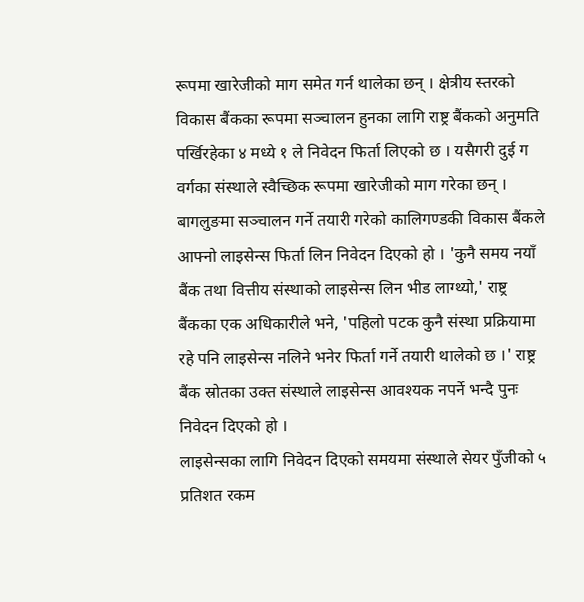रूपमा खारेजीको माग समेत गर्न थालेका छन् । क्षेत्रीय स्तरको विकास बैंकका रूपमा सञ्चालन हुनका लागि राष्ट्र बैंकको अनुमति पर्खिरहेका ४ मध्ये १ ले निवेदन फिर्ता लिएको छ । यसैगरी दुई ग वर्गका संस्थाले स्वैच्छिक रूपमा खारेजीको माग गरेका छन् ।
बागलुङमा सञ्चालन गर्ने तयारी गरेको कालिगण्डकी विकास बैंकले आफ्नो लाइसेन्स फिर्ता लिन निवेदन दिएको हो । 'कुनै समय नयाँ बैंक तथा वित्तीय संस्थाको लाइसेन्स लिन भीड लाग्थ्यो,' राष्ट्र बैंकका एक अधिकारीले भने, 'पहिलो पटक कुनै संस्था प्रक्रियामा रहे पनि लाइसेन्स नलिने भनेर फिर्ता गर्ने तयारी थालेको छ ।' राष्ट्र बैंक स्रोतका उक्त संस्थाले लाइसेन्स आवश्यक नपर्ने भन्दै पुनः निवेदन दिएको हो ।
लाइसेन्सका लागि निवेदन दिएको समयमा संस्थाले सेयर पुँजीको ५ प्रतिशत रकम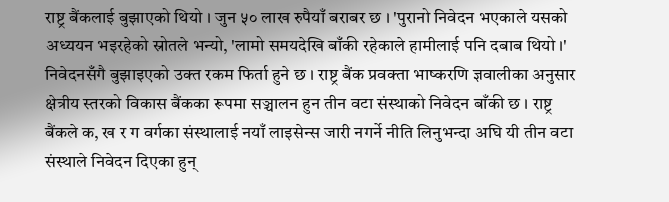राष्ट्र बैंकलाई बुझाएको थियो । जुन ५० लाख रुपैयाँ बराबर छ । 'पुरानो निवेदन भएकाले यसको अध्ययन भइरहेको स्रोतले भन्यो, 'लामो समयदेखि बाँकी रहेकाले हामीलाई पनि दबाब थियो ।' निवेदनसँगै बुझाइएको उक्त रकम फिर्ता हुने छ । राष्ट्र बैंक प्रवक्ता भाष्करणि ज्ञवालीका अनुसार क्षेत्रीय स्तरको विकास बैंकका रूपमा सञ्चालन हुन तीन वटा संस्थाको निवेदन बाँकी छ । राष्ट्र बैंकले क, ख र ग वर्गका संस्थालाई नयाँ लाइसेन्स जारी नगर्ने नीति लिनुभन्दा अघि यी तीन वटा संस्थाले निवेदन दिएका हुन्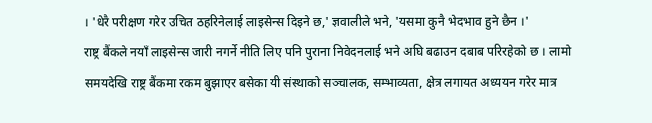। 'धेरै परीक्षण गरेर उचित ठहरिनेलाई लाइसेन्स दिइने छ,' ज्ञवालीले भने, 'यसमा कुनै भेदभाव हुने छैन ।'
राष्ट्र बैंकले नयाँ लाइसेन्स जारी नगर्ने नीति लिए पनि पुराना निवेदनलाई भने अघि बढाउन दबाब परिरहेको छ । लामो समयदेखि राष्ट्र बैंकमा रकम बुझाएर बसेका यी संस्थाको सञ्चालक, सम्भाव्यता, क्षेत्र लगायत अध्ययन गरेर मात्र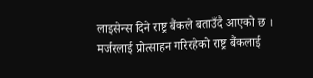लाइसेन्स दिने राष्ट्र बैंकले बताउँदै आएको छ । मर्जरलाई प्रोत्साहन गरिरहेको राष्ट्र बैंकलाई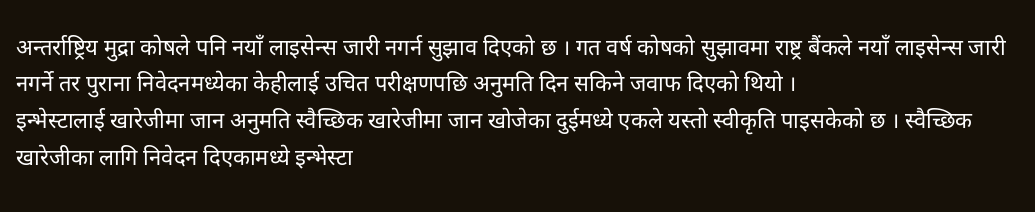अन्तर्राष्ट्रिय मुद्रा कोषले पनि नयाँ लाइसेन्स जारी नगर्न सुझाव दिएको छ । गत वर्ष कोषको सुझावमा राष्ट्र बैंकले नयाँ लाइसेन्स जारी नगर्ने तर पुराना निवेदनमध्येका केहीलाई उचित परीक्षणपछि अनुमति दिन सकिने जवाफ दिएको थियो ।
इन्भेस्टालाई खारेजीमा जान अनुमति स्वैच्छिक खारेजीमा जान खोजेका दुईमध्ये एकले यस्तो स्वीकृति पाइसकेको छ । स्वैच्छिक खारेजीका लागि निवेदन दिएकामध्ये इन्भेस्टा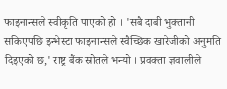फाइनान्सले स्वीकृति पाएको हो । 'सबै दाबी भुक्तानी सकिएपछि इन्भेस्टा फाइनान्सले स्वैच्छिक खारेजीको अनुमति दिइएको छ,' राष्ट्र बैंक स्रोतले भन्यो । प्रवक्ता ज्ञवालीले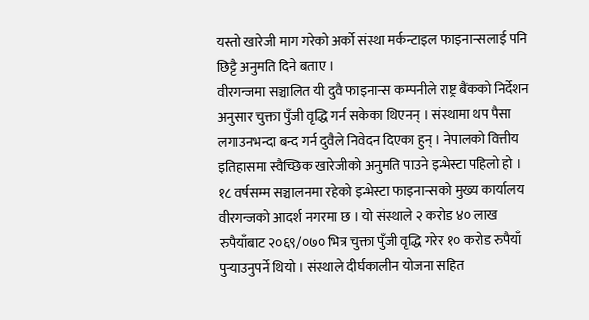यस्तो खारेजी माग गरेको अर्को संस्था मर्कन्टाइल फाइनान्सलाई पनि छिट्टै अनुमति दिने बताए ।
वीरगन्जमा सञ्चालित यी दुवै फाइनान्स कम्पनीले राष्ट्र बैंकको निर्देशन अनुसार चुक्ता पुँजी वृद्धि गर्न सकेका थिएनन् । संस्थामा थप पैसा लगाउनभन्दा बन्द गर्न दुवैले निवेदन दिएका हुन् । नेपालको वित्तीय इतिहासमा स्वैच्छिक खारेजीको अनुमति पाउने इन्भेस्टा पहिलो हो ।
१८ वर्षसम्म सञ्चालनमा रहेको इन्भेस्टा फाइनान्सको मुख्य कार्यालय वीरगन्जको आदर्श नगरमा छ । यो संस्थाले २ करोड ४० लाख रुपैयाँबाट २०६९/०७० भित्र चुक्ता पुँजी वृद्धि गरेर १० करोड रुपैयाँ पुर्‍याउनुपर्ने थियो । संस्थाले दीर्घकालीन योजना सहित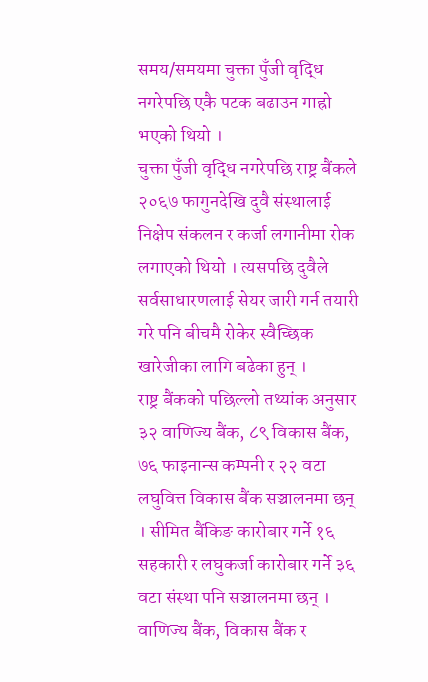समय/समयमा चुक्ता पुँजी वृद्धि नगरेपछि एकै पटक बढाउन गाह्रो भएको थियो ।
चुक्ता पुँजी वृद्धि नगरेपछि राष्ट्र बैंकले २०६७ फागुनदेखि दुवै संस्थालाई निक्षेप संकलन र कर्जा लगानीमा रोक लगाएको थियो । त्यसपछि दुवैले सर्वसाधारणलाई सेयर जारी गर्न तयारी गरे पनि बीचमै रोकेर स्वैच्छिक खारेजीका लागि बढेका हुन् ।
राष्ट्र बैंकको पछिल्लो तथ्यांक अनुसार ३२ वाणिज्य बैंक, ८९ विकास बैंक, ७६ फाइनान्स कम्पनी र २२ वटा लघुवित्त विकास बैंक सञ्चालनमा छन् । सीमित बैंकिङ कारोबार गर्ने १६ सहकारी र लघुकर्जा कारोबार गर्ने ३६ वटा संस्था पनि सञ्चालनमा छन् ।
वाणिज्य बैंक, विकास बैंक र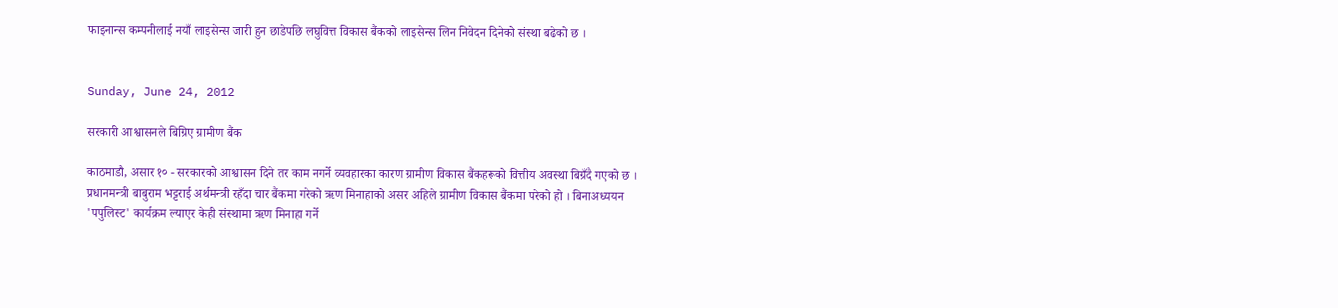फाइनान्स कम्पनीलाई नयाँ लाइसेन्स जारी हुन छाडेपछि लघुवित्त विकास बैंकको लाइसेन्स लिन निवेदन दिनेको संस्था बढेको छ ।


Sunday, June 24, 2012

सरकारी आश्वासनले बिग्रिए ग्रामीण बैंक

काठमाडौ, असार १० - सरकारको आश्वासन दिने तर काम नगर्ने व्यवहारका कारण ग्रामीण विकास बैंकहरूको वित्तीय अवस्था बिग्रँदै गएको छ । प्रधानमन्त्री बाबुराम भट्टराई अर्थमन्त्री रहँदा चार बैंकमा गरेको ऋण मिनाहाको असर अहिले ग्रामीण विकास बैंकमा परेको हो । बिनाअध्ययन 'पपुलिस्ट' कार्यक्रम ल्याएर केही संस्थामा ऋण मिनाहा गर्ने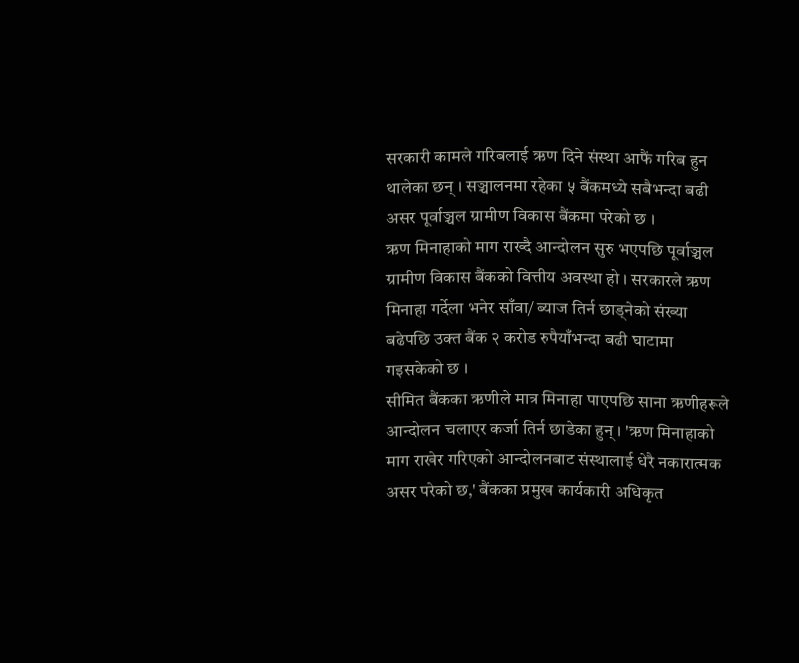सरकारी कामले गरिबलाई ऋण दिने संस्था आफैं गरिब हुन थालेका छन् । सञ्चालनमा रहेका ५ बैंकमध्ये सबैभन्दा बढी असर पूर्वाञ्चल ग्रामीण विकास बैंकमा परेको छ ।
ऋण मिनाहाको माग राख्दै आन्दोलन सुरु भएपछि पूर्वाञ्चल ग्रामीण विकास बैंकको वित्तीय अवस्था हो । सरकारले ऋण मिनाहा गर्देला भनेर साँवा/ ब्याज तिर्न छाड्नेको संख्या बढेपछि उक्त बैंक २ करोड रुपैयाँभन्दा बढी घाटामा गइसकेको छ ।
सीमित बैंकका ऋणीले मात्र मिनाहा पाएपछि साना ऋणीहरूले आन्दोलन चलाएर कर्जा तिर्न छाडेका हुन् । 'ऋण मिनाहाको माग राखेर गरिएको आन्दोलनबाट संस्थालाई धेरै नकारात्मक असर परेको छ,' बैंकका प्रमुख कार्यकारी अधिकृत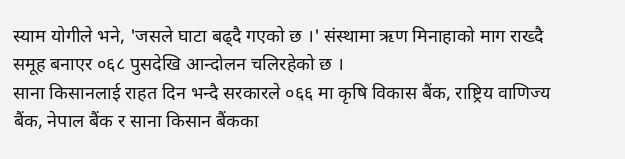स्याम योगीले भने, 'जसले घाटा बढ्दै गएको छ ।' संस्थामा ऋण मिनाहाको माग राख्दै समूह बनाएर ०६८ पुसदेखि आन्दोलन चलिरहेको छ ।
साना किसानलाई राहत दिन भन्दै सरकारले ०६६ मा कृषि विकास बैंक, राष्ट्रिय वाणिज्य बैंक, नेपाल बैंक र साना किसान बैंकका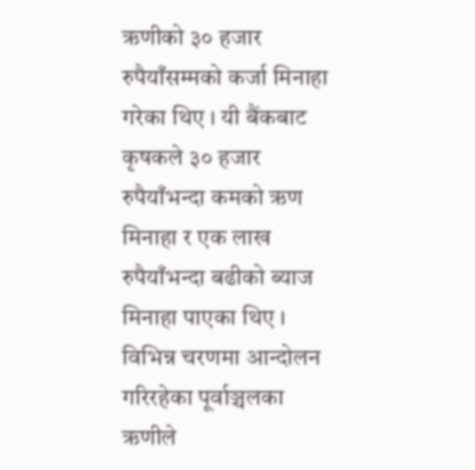ऋणीको ३० हजार रुपैयाँसम्मको कर्जा मिनाहा गरेका थिए । यी बैंकबाट कृषकले ३० हजार रुपैयाँभन्दा कमको ऋण मिनाहा र एक लाख रुपैयाँभन्दा बढीको ब्याज मिनाहा पाएका थिए ।
विभिन्न चरणमा आन्दोलन गरिरहेका पूर्वाञ्चलका ऋणीले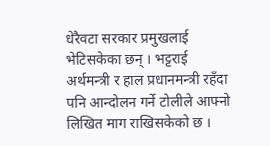धेरैवटा सरकार प्रमुखलाई भेटिसकेका छन् । भट्टराई अर्थमन्त्री र हाल प्रधानमन्त्री रहँदा पनि आन्दोलन गर्ने टोलीले आफ्नो लिखित माग राखिसकेको छ ।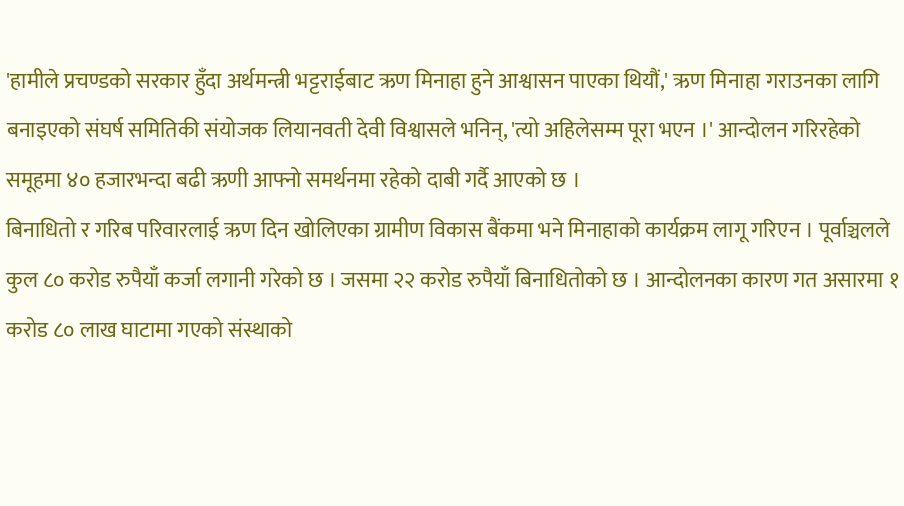'हामीले प्रचण्डको सरकार हुँदा अर्थमन्त्री भट्टराईबाट ऋण मिनाहा हुने आश्वासन पाएका थियौं,' ऋण मिनाहा गराउनका लागि बनाइएको संघर्ष समितिकी संयोजक लियानवती देवी विश्वासले भनिन्, 'त्यो अहिलेसम्म पूरा भएन ।' आन्दोलन गरिरहेको समूहमा ४० हजारभन्दा बढी ऋणी आफ्नो समर्थनमा रहेको दाबी गर्दै आएको छ ।
बिनाधितो र गरिब परिवारलाई ऋण दिन खोलिएका ग्रामीण विकास बैंकमा भने मिनाहाको कार्यक्रम लागू गरिएन । पूर्वाञ्चलले कुल ८० करोड रुपैयाँ कर्जा लगानी गरेको छ । जसमा २२ करोड रुपैयाँ बिनाधितोको छ । आन्दोलनका कारण गत असारमा १ करोड ८० लाख घाटामा गएको संस्थाको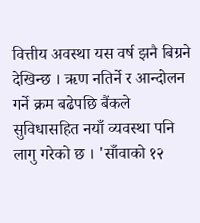वित्तीय अवस्था यस वर्ष झनै बिग्रने देखिन्छ । ऋण नतिर्ने र आन्दोलन गर्ने क्रम बढेपछि बैंकले सुविधासहित नयाँ व्यवस्था पनि लागु गरेको छ । 'साँवाको १२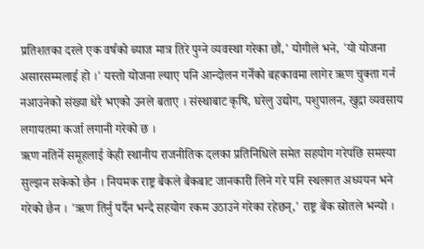प्रतिशतका दरले एक वर्षको ब्याज मात्र तिरे पुग्ने व्यवस्था गरेका छौं,' योगीले भने, 'यो योजना असारसम्मलाई हो ।' यस्तो योजना ल्याए पनि आन्दोलन गर्नेको बहकावमा लागेर ऋण चुक्ता गर्न नआउनेको संख्या धेरै भएको उनले बताए । संस्थाबाट कृषि, घरेलु उद्योग, पशुपालन, खुद्रा व्यवसाय लगायतमा कर्जा लगानी गरेको छ ।
ऋण नतिर्ने समूहलाई केही स्थानीय राजनीतिक दलका प्रतिनिधिले समेत सहयोग गरेपछि समस्या सुल्झन सकेको छैन । नियमक राष्ट्र बैंकले बैंकबाट जानकारी लिने गरे पनि स्थलगत अध्ययन भने गरेको छैन । 'ऋण तिर्नु पर्दैन भन्दै सहयोग रकम उठाउने गरेका रहेछन्,' राष्ट्र बैंक स्रोतले भन्यो ।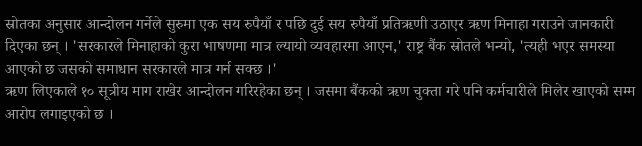स्रोतका अनुसार आन्दोलन गर्नेले सुरुमा एक सय रुपैयाँ र पछि दुई सय रुपैयाँ प्रतिऋणी उठाएर ऋण मिनाहा गराउने जानकारी दिएका छन् । 'सरकारले मिनाहाको कुरा भाषणमा मात्र ल्यायो व्यवहारमा आएन,' राष्ट्र बैंक स्रोतले भन्यो, 'त्यही भएर समस्या आएको छ जसको समाधान सरकारले मात्र गर्न सक्छ ।'
ऋण लिएकाले १० सूत्रीय माग राखेर आन्दोलन गरिरहेका छन् । जसमा बैंकको ऋण चुक्ता गरे पनि कर्मचारीले मिलेर खाएको सम्म आरोप लगाइएको छ ।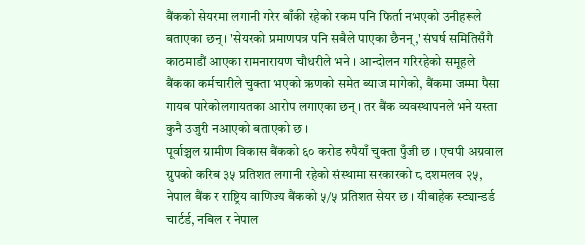बैंकको सेयरमा लगानी गरेर बाँकी रहेको रकम पनि फिर्ता नभएको उनीहरूले बताएका छन् । 'सेयरको प्रमाणपत्र पनि सबैले पाएका छैनन्,' संघर्ष समितिसँगै काठमाडौं आएका रामनारायण चौधरीले भने । आन्दोलन गरिरहेको समूहले बैंकका कर्मचारीले चुक्ता भएको ऋणको समेत ब्याज मागेको, बैंकमा जम्मा पैसा गायब पारेकोलगायतका आरोप लगाएका छन् । तर बैंक व्यवस्थापनले भने यस्ता कुनै उजुरी नआएको बताएको छ ।
पूर्वाञ्चल ग्रामीण विकास बैंकको ६० करोड रुपैयाँ चुक्ता पुँजी छ । एचपी अग्रवाल ग्रुपको करिब ३५ प्रतिशत लगानी रहेको संस्थामा सरकारको ८ दशमलव २५, नेपाल बैंक र राष्ट्रिय वाणिज्य बैंकको ५/५ प्रतिशत सेयर छ । यीबाहेक स्ट्यान्डर्ड चार्टर्ड, नबिल र नेपाल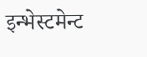इन्भेस्टमेन्ट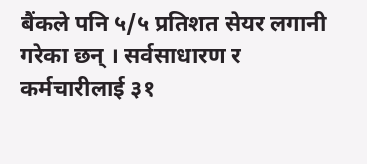बैंकले पनि ५/५ प्रतिशत सेयर लगानी गरेका छन् । सर्वसाधारण र कर्मचारीलाई ३१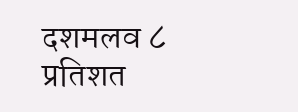दशमलव ८ प्रतिशत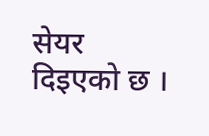सेयर दिइएको छ ।